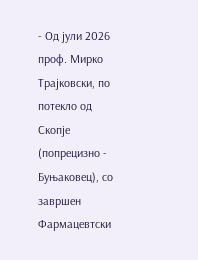- Од јули 2026 проф. Мирко Трајковски, по потекло од Скопје (попрецизно - Буњаковец), со завршен Фармацевтски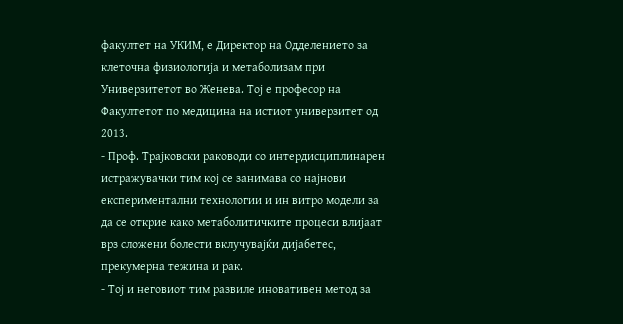факултет на УКИМ, е Директор на Одделението за клеточна физиологија и метаболизам при Универзитетот во Женева. Тој е професор на Факултетот по медицина на истиот универзитет од 2013.
- Проф. Трајковски раководи со интердисциплинарен истражувачки тим кој се занимава со најнови експериментални технологии и ин витро модели за да се открие како метаболитичките процеси влијаат врз сложени болести вклучувајќи дијабетес, прекумерна тежина и рак.
- Тој и неговиот тим развиле иновативен метод за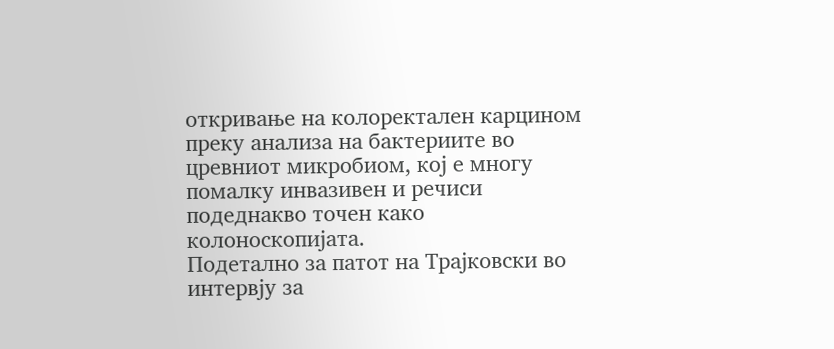откривање на колоректален карцином преку анализа на бактериите во цревниот микробиом, кој е многу помалку инвазивен и речиси подеднакво точен како колоноскопијата.
Подетално за патот на Трајковски во интервју за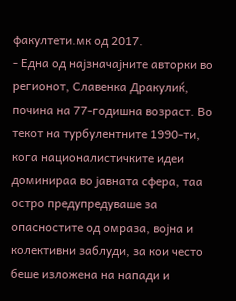факултети.мк од 2017.
- Една од најзначајните авторки во регионот, Славенка Дракулиќ, почина на 77-годишна возраст. Во текот на турбулентните 1990-ти, кога националистичките идеи доминираа во јавната сфера, таа остро предупредуваше за опасностите од омраза, војна и колективни заблуди, за кои често беше изложена на напади и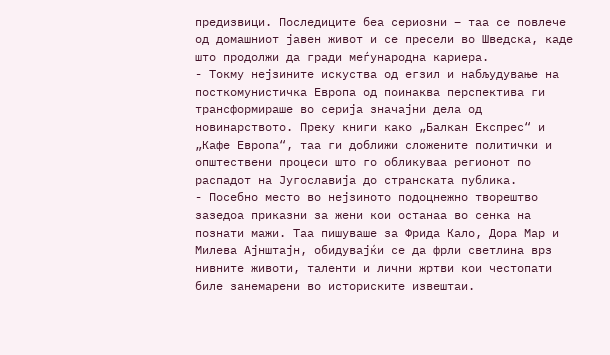предизвици. Последиците беа сериозни – таа се повлече од домашниот јавен живот и се пресели во Шведска, каде што продолжи да гради меѓународна кариера.
- Токму нејзините искуства од егзил и набљудување на посткомунистичка Европа од поинаква перспектива ги трансформираше во серија значајни дела од новинарството. Преку книги како „Балкан Експрес“ и „Кафе Европа“, таа ги доближи сложените политички и општествени процеси што го обликуваа регионот по распадот на Југославија до странската публика.
- Посебно место во нејзиното подоцнежно творештво зазедоа приказни за жени кои останаа во сенка на познати мажи. Таа пишуваше за Фрида Кало, Дора Мар и Милева Ајнштајн, обидувајќи се да фрли светлина врз нивните животи, таленти и лични жртви кои честопати биле занемарени во историските извештаи.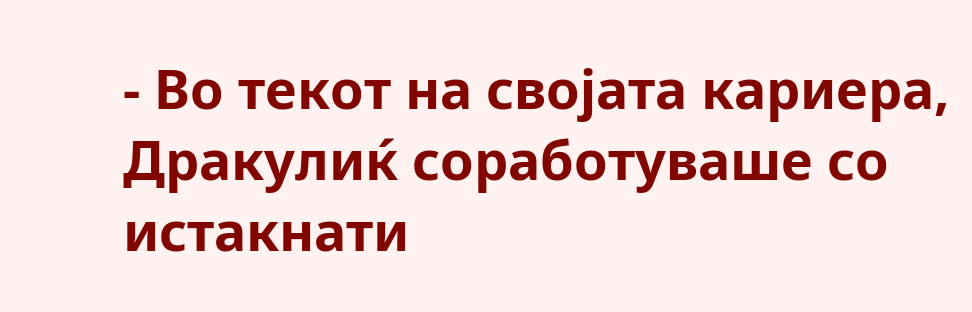- Во текот на својата кариера, Дракулиќ соработуваше со истакнати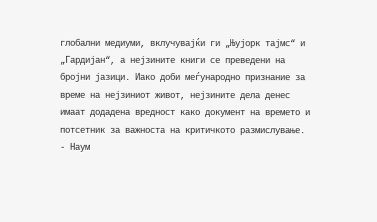глобални медиуми, вклучувајќи ги „Њујорк тајмс“ и „Гардијан“, а нејзините книги се преведени на бројни јазици. Иако доби меѓународно признание за време на нејзиниот живот, нејзините дела денес имаат додадена вредност како документ на времето и потсетник за важноста на критичкото размислување.
- Наум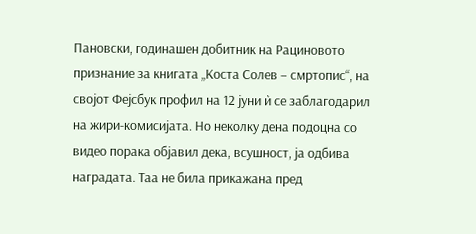Пановски, годинашен добитник на Рациновото признание за книгата „Коста Солев – смртопис“, на својот Фејсбук профил на 12 јуни ѝ се заблагодарил на жири-комисијата. Но неколку дена подоцна со видео порака објавил дека, всушност, ја одбива наградата. Таа не била прикажана пред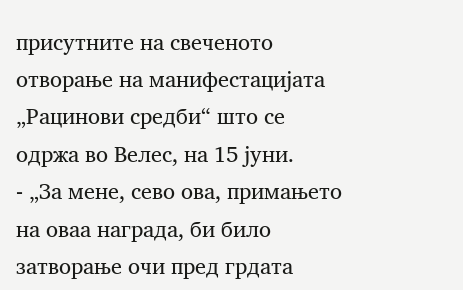присутните на свеченото отворање на манифестацијата „Рацинови средби“ што се одржа во Велес, на 15 јуни.
- „За мене, сево ова, примањето на оваа награда, би било затворање очи пред грдата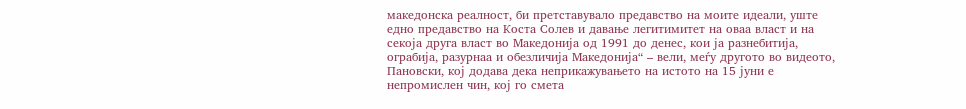македонска реалност, би претставувало предавство на моите идеали, уште едно предавство на Коста Солев и давање легитимитет на оваа власт и на секоја друга власт во Македонија од 1991 до денес, кои ја разнебитија, ограбија, разурнаа и обезличија Македонија“ – вели, меѓу другото во видеото, Пановски, кој додава дека неприкажувањето на истото на 15 јуни е непромислен чин, кој го смета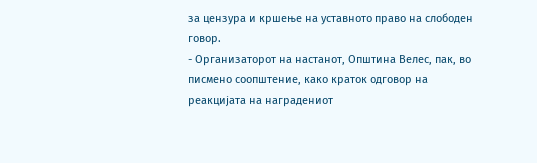за цензура и кршење на уставното право на слободен говор.
- Организаторот на настанот, Општина Велес, пак, во писмено соопштение, како краток одговор на реакцијата на наградениот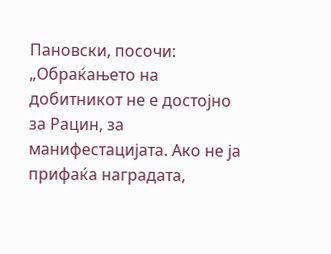Пановски, посочи: „Обраќањето на добитникот не е достојно за Рацин, за манифестацијата. Ако не ја прифаќа наградата,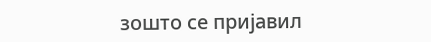зошто се пријавил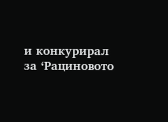и конкурирал за ‘Рациновото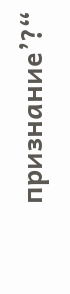признание’?“